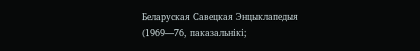Беларуская Савецкая Энцыклапедыя (1969—76, паказальнікі;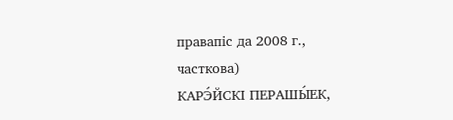правапіс да 2008 г., часткова)
КАРЭ́ЙСКІ ПЕРАШЫ́ЕК,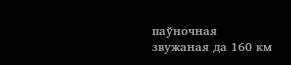паўночная звужаная да 160 км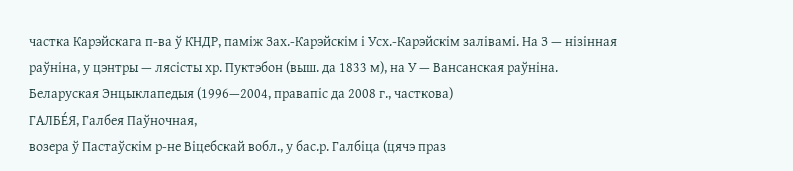частка Карэйскага п-ва ў КНДР, паміж Зах.-Карэйскім і Усх.-Карэйскім залівамі. На З — нізінная раўніна, у цэнтры — лясісты хр. Пуктэбон (выш. да 1833 м), на У — Вансанская раўніна.
Беларуская Энцыклапедыя (1996—2004, правапіс да 2008 г., часткова)
ГАЛБЕ́Я, Галбея Паўночная,
возера ў Пастаўскім р-не Віцебскай вобл., у бас.р. Галбіца (цячэ праз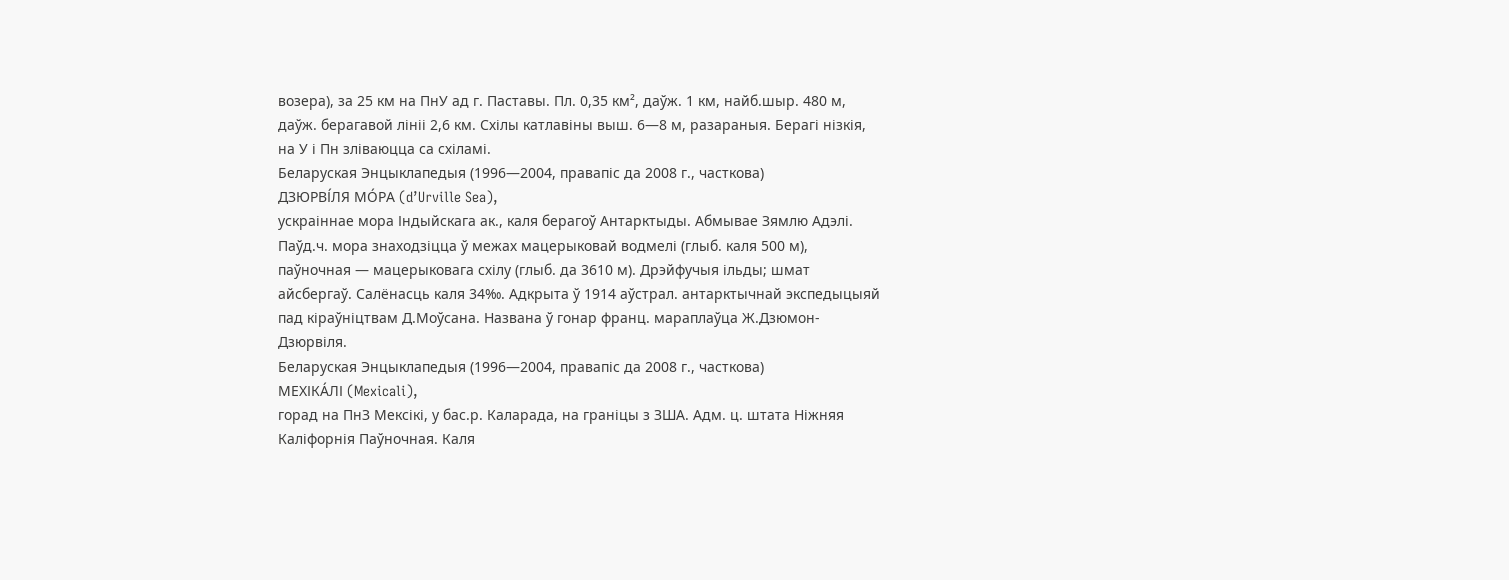возера), за 25 км на ПнУ ад г. Паставы. Пл. 0,35 км², даўж. 1 км, найб.шыр. 480 м, даўж. берагавой лініі 2,6 км. Схілы катлавіны выш. 6—8 м, разараныя. Берагі нізкія, на У і Пн зліваюцца са схіламі.
Беларуская Энцыклапедыя (1996—2004, правапіс да 2008 г., часткова)
ДЗЮРВІ́ЛЯ МО́РА (d’Urville Sea),
ускраіннае мора Індыйскага ак., каля берагоў Антарктыды. Абмывае Зямлю Адэлі. Паўд.ч. мора знаходзіцца ў межах мацерыковай водмелі (глыб. каля 500 м), паўночная — мацерыковага схілу (глыб. да 3610 м). Дрэйфучыя ільды; шмат айсбергаў. Салёнасць каля 34‰. Адкрыта ў 1914 аўстрал. антарктычнай экспедыцыяй пад кіраўніцтвам Д.Моўсана. Названа ў гонар франц. мараплаўца Ж.Дзюмон-Дзюрвіля.
Беларуская Энцыклапедыя (1996—2004, правапіс да 2008 г., часткова)
МЕХІКА́ЛІ (Mexicali),
горад на ПнЗ Мексікі, у бас.р. Каларада, на граніцы з ЗША. Адм. ц. штата Ніжняя Каліфорнія Паўночная. Каля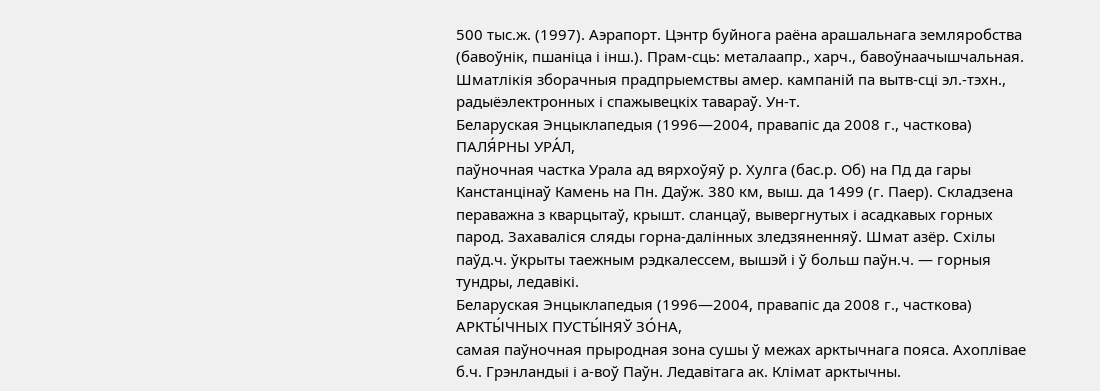500 тыс.ж. (1997). Аэрапорт. Цэнтр буйнога раёна арашальнага земляробства (бавоўнік, пшаніца і інш.). Прам-сць: металаапр., харч., бавоўнаачышчальная. Шматлікія зборачныя прадпрыемствы амер. кампаній па вытв-сці эл.-тэхн., радыёэлектронных і спажывецкіх тавараў. Ун-т.
Беларуская Энцыклапедыя (1996—2004, правапіс да 2008 г., часткова)
ПАЛЯ́РНЫ УРА́Л,
паўночная частка Урала ад вярхоўяў р. Хулга (бас.р. Об) на Пд да гары Канстанцінаў Камень на Пн. Даўж. 380 км, выш. да 1499 (г. Паер). Складзена пераважна з кварцытаў, крышт. сланцаў, вывергнутых і асадкавых горных парод. Захаваліся сляды горна-далінных зледзяненняў. Шмат азёр. Схілы паўд.ч. ўкрыты таежным рэдкалессем, вышэй і ў больш паўн.ч. — горныя тундры, ледавікі.
Беларуская Энцыклапедыя (1996—2004, правапіс да 2008 г., часткова)
АРКТЫ́ЧНЫХ ПУСТЫ́НЯЎ ЗО́НА,
самая паўночная прыродная зона сушы ў межах арктычнага пояса. Ахоплівае б.ч. Грэнландыі і а-воў Паўн. Ледавітага ак. Клімат арктычны.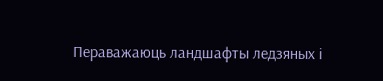Пераважаюць ландшафты ледзяных і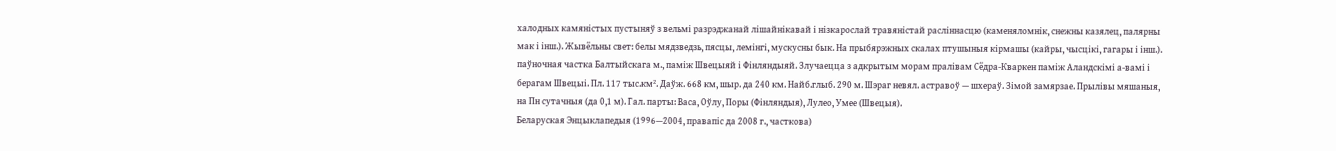халодных камяністых пустыняў з вельмі разрэджанай лішайнікавай і нізкарослай травяністай расліннасцю (каменяломнік, снежны казялец, палярны мак і інш.). Жывёльны свет: белы мядзведзь, пясцы, лемінгі, мускусны бык. На прыбярэжных скалах птушыныя кірмашы (кайры, чысцікі, гагары і інш.).
паўночная частка Балтыйскага м., паміж Швецыяй і Фінляндыяй. Злучаецца з адкрытым морам пралівам Сёдра-Кваркен паміж Аландскімі а-вамі і берагам Швецыі. Пл. 117 тыс.км². Даўж. 668 км, шыр. да 240 км. Найб.глыб. 290 м. Шэраг невял. астравоў — шхераў. Зімой замярзае. Прылівы мяшаныя, на Пн сутачныя (да 0,1 м). Гал. парты: Васа, Оўлу, Поры (Фінляндыя), Лулео, Умее (Швецыя).
Беларуская Энцыклапедыя (1996—2004, правапіс да 2008 г., часткова)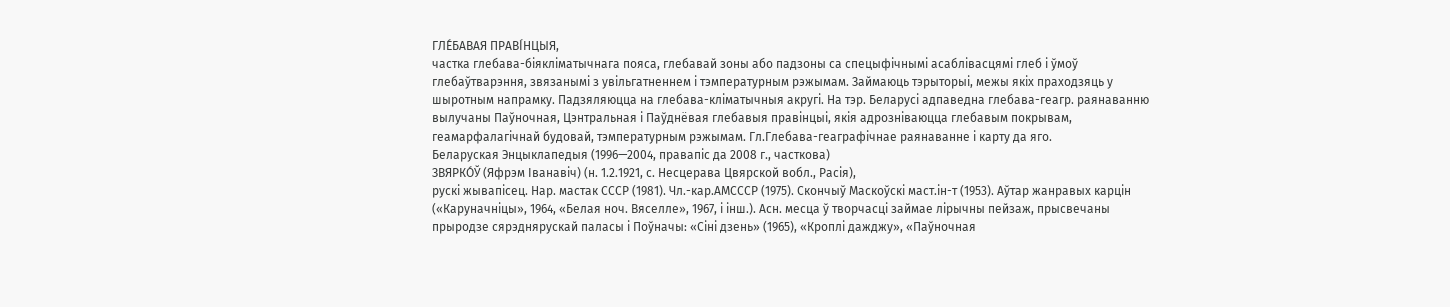ГЛЕ́БАВАЯ ПРАВІ́НЦЫЯ,
частка глебава-біякліматычнага пояса, глебавай зоны або падзоны са спецыфічнымі асаблівасцямі глеб і ўмоў глебаўтварэння, звязанымі з увільгатненнем і тэмпературным рэжымам. Займаюць тэрыторыі, межы якіх праходзяць у шыротным напрамку. Падзяляюцца на глебава-кліматычныя акругі. На тэр. Беларусі адпаведна глебава-геагр. раянаванню вылучаны Паўночная, Цэнтральная і Паўднёвая глебавыя правінцыі, якія адрозніваюцца глебавым покрывам, геамарфалагічнай будовай, тэмпературным рэжымам. Гл.Глебава-геаграфічнае раянаванне і карту да яго.
Беларуская Энцыклапедыя (1996—2004, правапіс да 2008 г., часткова)
ЗВЯРКО́Ў (Яфрэм Іванавіч) (н. 1.2.1921, с. Несцерава Цвярской вобл., Расія),
рускі жывапісец. Нар. мастак СССР (1981). Чл.-кар.АМСССР (1975). Скончыў Маскоўскі маст.ін-т (1953). Аўтар жанравых карцін («Каруначніцы», 1964, «Белая ноч. Вяселле», 1967, і інш.). Асн. месца ў творчасці займае лірычны пейзаж, прысвечаны прыродзе сярэднярускай паласы і Поўначы: «Сіні дзень» (1965), «Кроплі дажджу», «Паўночная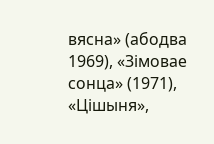вясна» (абодва 1969), «Зімовае сонца» (1971), «Цішыня»,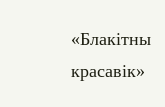«Блакітны красавік»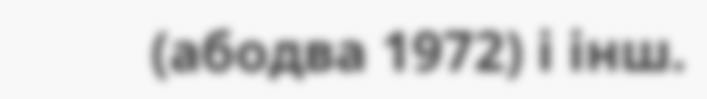(абодва 1972) і інш.